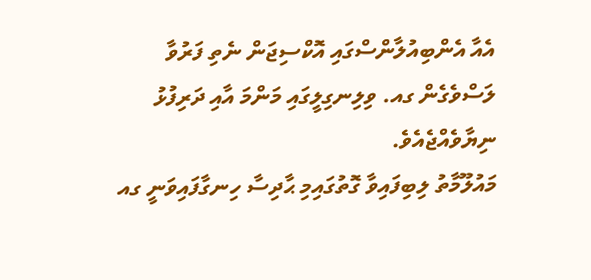އެއާ އެންބިއުލާންސްގައި އޮކްސިޖަން ނެތި ފަރުވާ ލަސްވެގެން ގއ. ވިލިނގިލީގައި މަންމަ އާއި ދަރިފުޅު ނިޔާވެއްޖެއެވެ.
މައުލޫމާތު ލިބިފައިވާ ގޮތުގައިމި ޙާދިސާ ހިނގާފައިވަނީ ގއ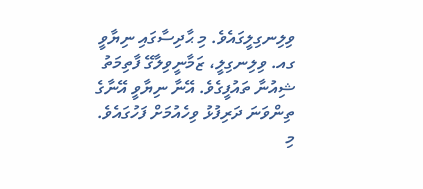ވިލިނގިލީގައެވެ. މި ޙާދިސާގައި ނިޔާވީ ގއ. ވިލިނގިލީ، ޒަމާނީވިލާގޭ ފާތިމަތު ޝިއުނާ ތައުފީގެވެ. އޭނާ ނިޔާވީ އޭނާގެ ތިންވަނަ ދަރިފުޅު ވިހެއުމަށް ފަހުގައެވެ.
މި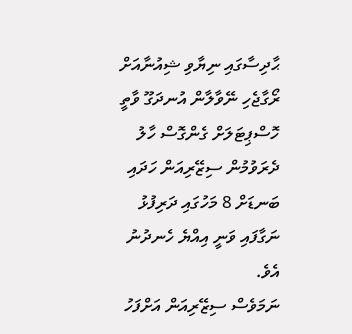ޙާދިސާގައި ނިޔާވި ޝިއުނާއަށް ރޯގާޖެހި ނޭވާލާން އުނދަގޫ ވާތީ ހޮސްޕިޓަލަށް ގެންގޮސް ހާލު ދެރަވުމުން ސިޒޭރިއަން ހަދައި ބަނޑަށް 8 މަހުގައި ދަރިފުޅު ނަގާފައި ވަނީ އިއްޔެ ހެނދުނު އެވެ.
ނަމަވެސް ސިޒޭރިއަން އަށްފަހު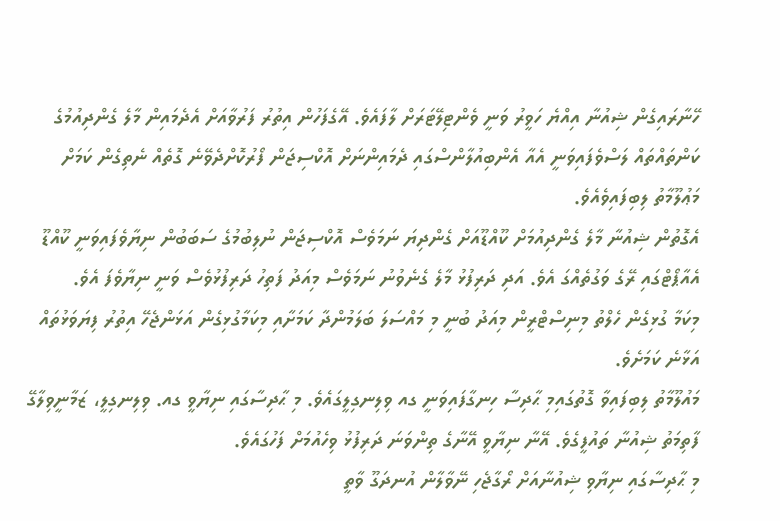ހޭނާރައިގެން ޝިއުނާ އިއްޔެ ހަވީރު ވަނީ ވެންޓިލޭޓަރަށް ލާފައެވެ. އޭގެފަހުން އިތުރު ފަރުވާއަށް އެދެމައިން މާލެ ގެންދިއުމުގެ ކަންތައްތައް ލަސްވެފައިވަނީ އެއާ އެންބިއުލާންސްގައި ދެމައިންނަށް އޮކްސިޖަން ފޯރުކޮށްދެވޭނެ ގޮތެއް ނެތިގެން ކަމަށް މަޢުލޫމާތު ލިބިފައިވެއެވެ.
އެގޮތުން ޝިއުނާ މާލެ ގެންދިއުމަށް ކޫއްޑޫއަށް ގެންދިޔަ ނަމަވެސް އޮކްސިޖަން ނުލިބުމުގެ ސަބަބުން ނިޔާވެފައިވަނީ ކޫއްޑޫ އެއާޕޯޓްގައި ރޭގެ ވަގުތެއްގަ އެވެ. އަދި ދަރިފުޅު މާލެ ގެނެވުނު ނަމަވެސް މިއަދު ފަތިހު ދަރިފުޅުވެސް ވަނީ ނިޔާވެފަ އެވެ.
މިކަމާ ގުޅިގެން ހެލްތު މިނިސްޓްރީން މިއަދު ބުނީ މި މައްސަލަ ބަލަމުންދާ ކަމަށާއި މިކަމާގުޅިގެން އަޅަންޖެހޭ އިތުރު ފިޔަވަޅުތައް އަޅާނެ ކަމަށެވެ.
މައުލޫމާތު ލިބިފައިވާ ގޮތުގައިމި ޙާދިސާ ހިނގާފައިވަނީ ގއ ވިލިނގިލީގައެވެ. މި ޙާދިސާގައި ނިޔާވީ ގއ. ވިލިނގިލީ، ޒަމާނީވިލާގޭ ފާތިމަތު ޝިއުނާ ތައުފީގެވެ. އޭނާ ނިޔާވީ އޭނާގެ ތިންވަނަ ދަރިފުޅު ވިހެއުމަށް ފަހުގައެވެ.
މި ޙާދިސާގައި ނިޔާވި ޝިއުނާއަށް ރޯގާޖެހި ނޭވާލާން އުނދަގޫ ވާތީ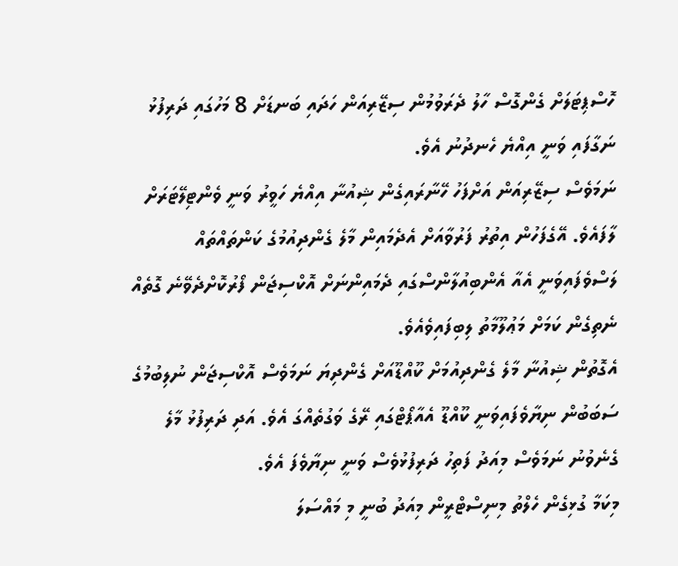ހޮސްޕިޓަލަށް ގެންގޮސް ހާލު ދެރަވުމުން ސިޒޭރިއަން ހަދައި ބަނޑަށް 8 މަހުގައި ދަރިފުޅު ނަގާފައި ވަނީ އިއްޔެ ހެނދުނު އެވެ.
ނަމަވެސް ސިޒޭރިއަން އަށްފަހު ހޭނާރައިގެން ޝިއުނާ އިއްޔެ ހަވީރު ވަނީ ވެންޓިލޭޓަރަށް ލާފައެވެ. އޭގެފަހުން އިތުރު ފަރުވާއަށް އެދެމައިން މާލެ ގެންދިއުމުގެ ކަންތައްތައް ލަސްވެފައިވަނީ އެއާ އެންބިއުލާންސްގައި ދެމައިންނަށް އޮކްސިޖަން ފޯރުކޮށްދެވޭނެ ގޮތެއް ނެތިގެން ކަމަށް މަޢުލޫމާތު ލިބިފައިވެއެވެ.
އެގޮތުން ޝިއުނާ މާލެ ގެންދިއުމަށް ކޫއްޑޫއަށް ގެންދިޔަ ނަމަވެސް އޮކްސިޖަން ނުލިބުމުގެ ސަބަބުން ނިޔާވެފައިވަނީ ކޫއްޑޫ އެއާޕޯޓްގައި ރޭގެ ވަގުތެއްގަ އެވެ. އަދި ދަރިފުޅު މާލެ ގެނެވުނު ނަމަވެސް މިއަދު ފަތިހު ދަރިފުޅުވެސް ވަނީ ނިޔާވެފަ އެވެ.
މިކަމާ ގުޅިގެން ހެލްތު މިނިސްޓްރީން މިއަދު ބުނީ މި މައްސަލަ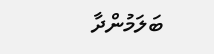ބަލަމުންދާ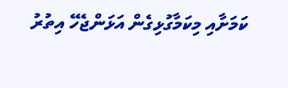ކަމަށާއި މިކަމާގުޅިގެން އަޅަންޖެހޭ އިތުރު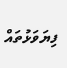ފިޔަވަޅުތައް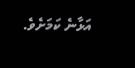އަޅާނެ ކަމަށެވެ.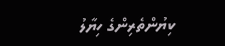ކިޔުންތެރިންގެ ހިޔާލު